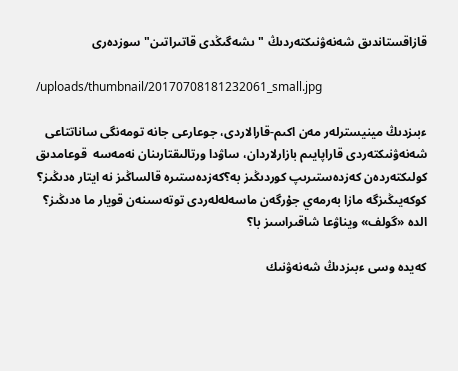قازاقستاندىق شەنەۋنىكتەردىڭ "ىشەگىڭدى قاتىراتىن" سوزدەرى

/uploads/thumbnail/20170708181232061_small.jpg

ءبىزدىڭ مينيسترلەر مەن اكىم-قارالاردى، جوعارعى جانە تومەنگى ساناتتاعى شەنەۋنىكتەردى قاراپايىم بازارلاردان، ساۋدا ورتالىقتارىنان نەمەسە  قوعامدىق كولىكتەردەن كەزدەستىرىپ كوردىڭىز بە؟كەزدەستىرە قالساڭىز نە ايتار ەدىڭىز؟ كوكەيىڭىزگە مازا بەرمەي جۇرگەن ماسەلەلەردى توتەسىنەن قويار ما ەدىڭىز؟ الدە «گولف» ويناۋعا شاقىراسىز با؟

كەيدە وسى ءبىزدىڭ شەنەۋنىك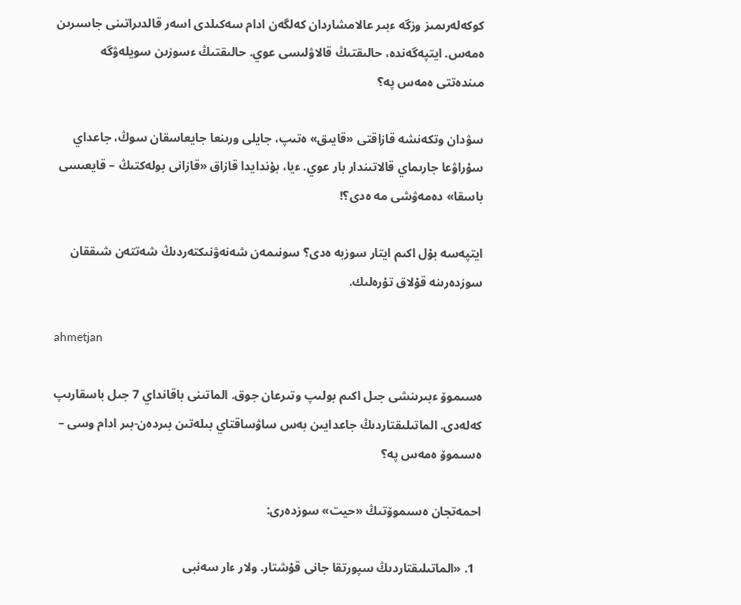كوكەلەرىمىز وزگە ءبىر عالامشاردان كەلگەن ادام سەكىلدى اسەر قالدىراتىنى جاسىرىن ەمەس. ايتپەگەندە، حالىقتىڭ قالاۋلىسى عوي. حالىقتىڭ ءسوزىن سويلەۋگە مىندەتتى ەمەس پە؟

سۋدان وتكەنشە قازاقتى «قايىق» ەتىپ، جايلى ورىنعا جايعاسقان سوڭ، جاعداي سۇراۋعا جارىماي قالاتىندار بار عوي. ءيا، بۇندايدا قازاق «قازانى بولەكتىڭ – قايعىسى باسقا» دەمەۋشى مە ەدى؟!

ايتپەسە بۇل اكىم ايتار سوزبە ەدى؟ سونىمەن شەنەۋنىكتەردىڭ شەتتەن شىققان سوزدەرىنە قۇلاق تۇرەلىك.

ahmetjan

ەسىموۆ ءبىرىنشى جىل اكىم بولىپ وتىرعان جوق. الماتىنى باقانداي 7 جىل باسقارىپ كەلەدى. الماتىلىقتاردىڭ جاعدايىن بەس ساۋساقتاي بىلەتىن بىردەن-بىر ادام وسى – ەسىموۆ ەمەس پە؟

احمەتجان ەسىموۆتىڭ «حيت» سوزدەرى:

  1. «الماتىلىقتاردىڭ سپورتقا جانى قۇشتار. ولار ءار سەنبى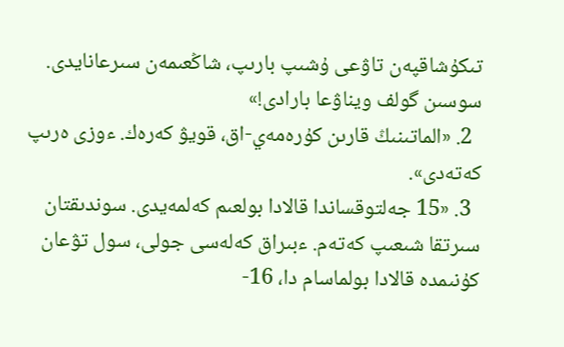تىكۇشاقپەن تاۋعى ۇشىپ بارىپ، شاڭعىمەن سىرعانايدى. سوسىن گولف ويناۋعا بارادى!»
  2. «الماتىنىڭ قارىن كۇرەمەي-اق، قويۋ كەرەك. ءوزى ەرىپ كەتەدى».
  3. «15 جەلتوقساندا قالادا بولعىم كەلمەيدى. سوندىقتان سىرتقا شىعىپ كەتەم. ءبىراق كەلەسى جولى، سول تۋعان كۇنىمدە قالادا بولماسام دا، 16-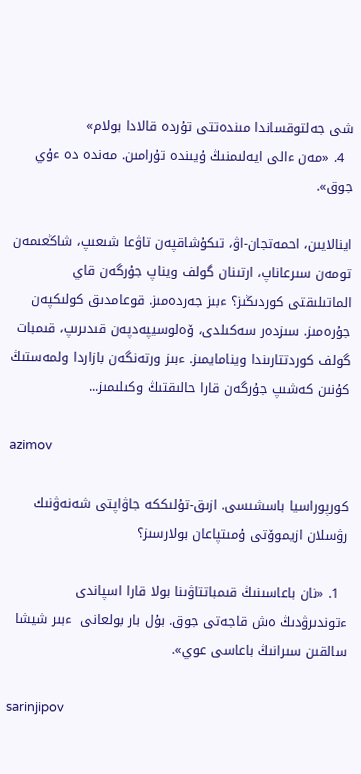شى جەلتوقساندا مىندەتتى تۇردە قالادا بولام»
  4. «مەن ءالى ايەلىمنىڭ ۇيىندە تۇرامىن. مەندە دە ءۇي جوق».

اينالايىن، احمەتجان-اۋ، تىكۇشاقپەن تاۋعا شىعىپ، شاڭعىمەن تومەن سىرعاناپ، ارتىنان گولف ويناپ جۇرگەن قاي الماتىلىقتى كوردىڭىز؟ ءبىز جەردەمىز. قوعامدىق كولىكپەن جۇرەمىز. سىزدەر سەكىلدى، ۆەلوسيپەدپەن قىدىرىپ، قىمبات گولف كوردتتارىندا وينامايمىز. ءبىز ورتەنگەن بازاردا ولمەستىڭ كۇنىن كەشىپ جۇرگەن قارا حالىقتىڭ وكىلىمىز...

azimov

كورپوراسيا باسشىسى. ازىق-تۇلىككە جاۋاپتى شەنەۋنىك رۋسلان ازيموۆتى ۇمىتپاعان بولارسىز؟

  1. «نان باعاسىنىڭ قىمباتتاۋىنا بولا قارا اسپاندى ءتوندىرۋدىڭ ەش قاجەتى جوق. بۇل بار بولعانى  ءبىر شيشا سالقىن سىرانىڭ باعاسى عوي».

sarinjipov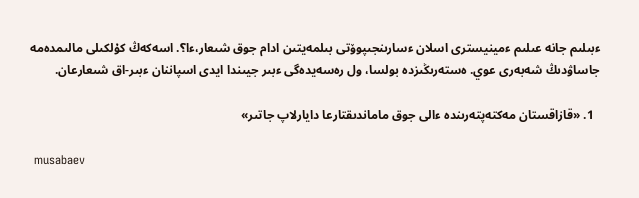ءبىلىم جانە عىلىم ءمينيسترى اسلان ءسارىنجىپوۆتى بىلمەيتىن ادام جوق شىعار،ءا؟. اسەكەڭ كۇلكىلى مالىمدەمە جاساۋدىڭ شەبەرى عوي. ەستەرىڭىزدە بولسا، ول رەسەيدەگى ءبىر جيىندا ايدى اسپاننان ءبىر-اق شىعارعان.

  1. «قازاقستان مەكتەپتەرىندە ءالى جوق ماماندىقتارعا دايارلاپ جاتىر»

 musabaev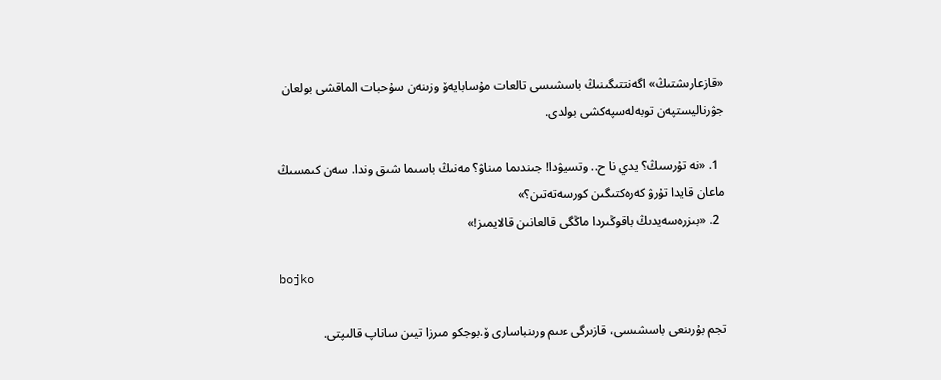«قازعارىشتىڭ» اگەنتتىگىنىڭ باسشىسى تالعات مۇسابايەۆ وزىنەن سۇحبات الماقشى بولعان جۋرناليستپەن توبەلەسپەكشى بولدى.

  1. «نە تۇرسىڭ؟ يدي نا ح.. وتسيۋدا! جىندىما مىناۋ؟ مەنىڭ باسىما شىق وندا. سەن كىمسىڭ ماعان قايدا تۇرۋ كەرەكتىگىن كورسەتەتىن؟»
  2. «بىزرەسەيدىڭ باقوڭىردا ماڭگى قالعانىن قالايمىز!»

bojko

تجم بۇرىنعى باسشىسى، قازىرگى ءىىم ورىنباسارى ۆ.بوجكو مىرزا تيىن ساناپ قالىپتى.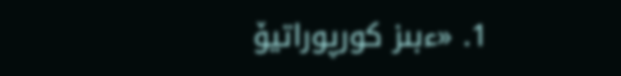1. «ءبىز كورپوراتيۆ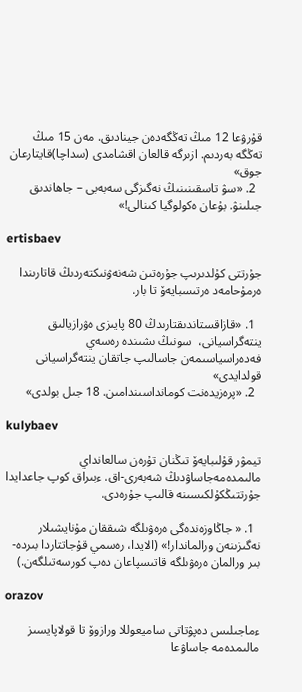قۇرۋعا 12 مىڭ تەڭگەدەن جينادىق. مەن 15 مىڭ تەڭگە بەردىم. ازىرگە قالعان اقشامدى (سداچا)قايتارعان جوق»
  2. «سۋ تاسقىنىنىڭ نەگىزگى سەبەبى – جاھاندىق جىلىنۋ. بۇعان ەكولوگيا كىنالى!»

ertisbaev

جۇرتتى كۇلدىرىپ جۇرەتىن شەنەۋنىكتەردىڭ قاتارىندا ەرمۇحامەد ەرتىسبايەۆ تا بار.

  1. «قازاقستاندىقتارىدڭ 80 پايىزى ەۋرازيالىق  ينتەگراسيانى،  سونىڭ ىشىندە رەسەي فەدەراسياسىمەن جاسالىپ جاتقان ينتەگراسيانى قولدايدى»
  2. «پرەزيدەنت كومانداسىندامىن. 18 جىل بولدى»

kulybaev

تيمۋر قۇلىبايەۆ تىڭنان تۇرەن سالعانداي مالىمدەمەجاساۋدىڭ شەبەرى-اق. ءبىراق كوپ جاعدايدا جۇرتتىڭكۇلكىسىنە قالىپ جۇرەدى.

  1. « جاڭاوزەندەگى ەرەۋىلگە شىققان مۇنايشىلار نەگىزىنەن ورالماندار!» (الايدا، رەسمي قۇجاتتاردا بىردە-بىر ورالمان ەرەۋىلگە قاتىسپاعان دەپ كورسەتىلگەن.)

orazov

ءماجىلىس دەپۋتاتى ساميعوللا ورازوۆ تا قولاپايسىز مالىمدەمە جاساۋعا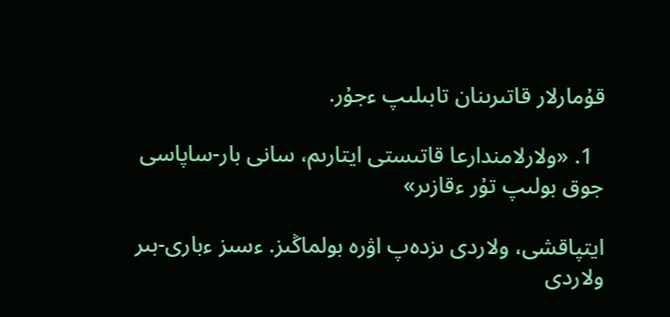قۇمارلار قاتىرىنان تابىلىپ ءجۇر.

  1. «ولارلامندارعا قاتىستى ايتارىم، سانى بار-ساپاسى جوق بولىپ تۇر ءقازىر»

ايتپاقشى، ولاردى ىزدەپ اۋرە بولماڭىز. ءسىز ءبارى-بىر ولاردى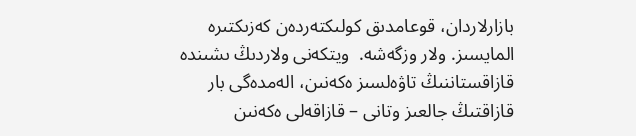بازارلاردان، قوعامدىق كولىكتەردەن كەزىكتىرە المايسىز. ولار وزگەشە.  ويتكەنى ولاردىڭ ىشىندە قازاقستاننىڭ تاۋەلسىز ەكەنىن، الەمدەگى بار قازاقتىڭ جالعىز وتانى – قازاقەلى ەكەنىن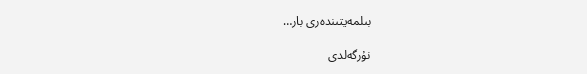بىلمەيتىندەرى بار…

نۇرگەلدى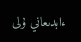ءابدىعاني ۇلى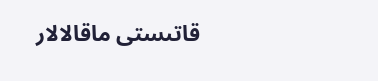قاتىستى ماقالالار